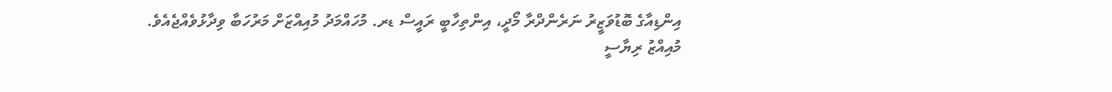އިންޑިއާގެ ބޮޑުވަޒީރު ނަރެންދްރާ މޯދީ، އިންތިހާބީ ރައީސް ޑރ. މުހައްމަދު މުއިއްޒަށް މަރުހަބާ ވިދާޅުވެއްޖެއެވެ.
މުއިއްޒު ރިޔާސީ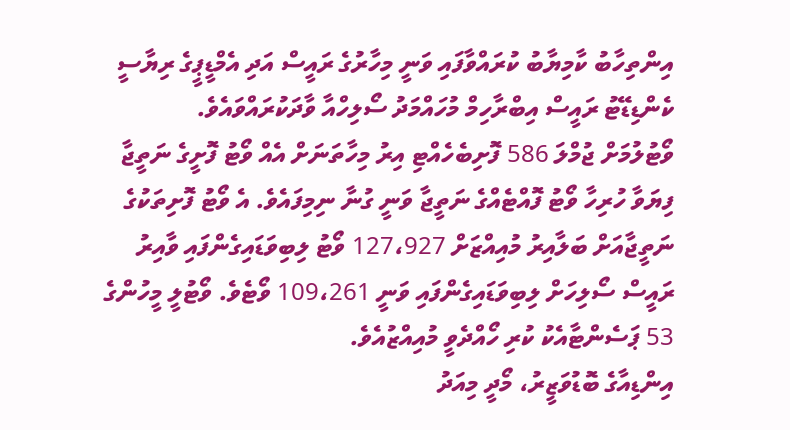އިންތިހާބު ކާމިޔާބު ކުރައްވާފައި ވަނީ މިހާރުގެ ރައީސް އަދި އެމްޑީޕީގެ ރިޔާސީ ކެންޑިޑޭޓު ރައީސް އިބްރާހިމް މުހައްމަދު ސޯލިހްއާ ވާދަކުރައްވައެވެ.
ވޯޓުލުމަށް ޖުމްލަ 586 ފޮށިބެހެއްޓި އިރު މިހާތަނަށް އެއް ވޯޓު ފޮށީގެ ނަތީޖާ ފިޔަވާ ހުރިހާ ވޯޓު ފޮއްޓެއްގެ ނަތީޖާ ވަނީ ގުނާ ނިމިފައެވެ. އެ ވޯޓު ފޮށިތަކުގެ ނަތީޖާއަށް ބަލާއިރު މުއިއްޒަށް 127،927 ވޯޓު ލިބިވަޑައިގެންފައި ވާއިރު ރައީސް ސޯލިހަށް ލިބިވަޑައިގެންފައި ވަނީ 109،261 ވޯޓެވެ. ވޯޓުލީ މީހުންގެ 53 ޕަސެންޓާއެކު ކުރި ހޯއްދެވީ މުއިއްޒުއެވެ.
އިންޑިއާގެ ބޮޑުވަޒީރު، މޯދީ މިއަދު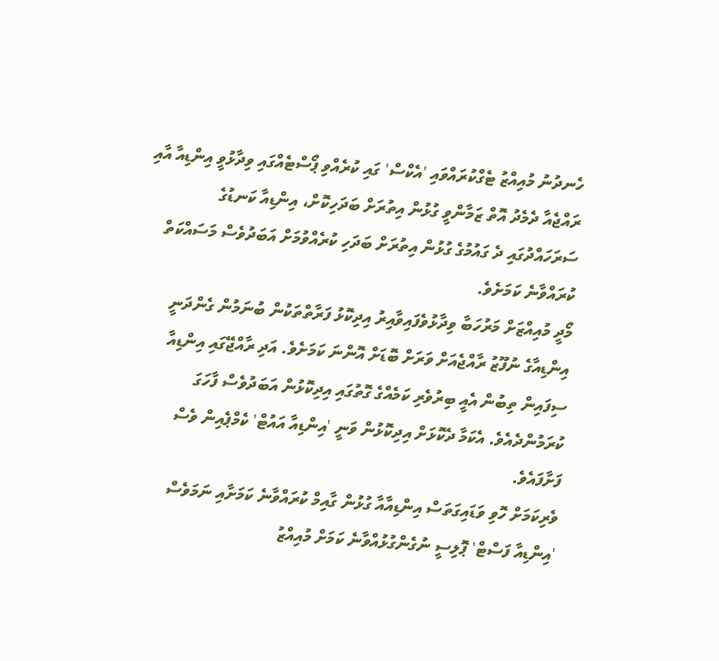ހެނދުނު މުއިއްޒު ޓެގްކުރައްވައި 'އެކްސް' ގައި ކުރެއްވި ޕޯސްޓެއްގައި ވިދާޅުވީ އިންޑިއާ އާއި ރައްޖެއާ ދެމެދު އޮތް ޒަމާންވީ ގުޅުން އިތުރަށް ބަދަހިކޮށް، އިންޑިއާ ކަނޑުގެ ސަރަހައްދުގައި ދެ ގައުމުގެ ގުޅުން އިތުރަށް ބަދަހި ކުރެއްވުމަށް އަބަދުވެސް މަސައްކަތް ކުރައްވާނެ ކަމަށެވެ.
މޯދީ މުއިއްޒަށް މަރުހަބާ ވިދާޅުވެފައިވާއިރު އިދިކޮޅު ފަރާތްތަކުން ބުނަމުން ގެންދަނީ އިންޑިއާގެ ނުފޫޒު ރާއްޖެއަށް ވަރަށް ބޮޑަށް އޮންނަ ކަމަށެވެ. އަދި ރާއްޖޭގައި އިންޑިއާ ސިފައިން ތިބުން އެއީ ބިރުވެރި ކަމެއްގެ ގޮތުގައި އިދިކޮޅުން އަބަދުވެސް ފާހަގަ ކުރަމުންދެއެވެ. އެކަމާ ދެކޮޅަށް އިދިކޮޅުން ވަނީ 'އިންޑިއާ އައުޓް' ކެމްޕެއިން ވެސް ފަށާފައެވެ.
ވެރިކަމަށް ހޮވި ވަޑައިގަތަސް އިންޑިއާއާ ގުޅުން ގާއިމް ކުރައްވާނެ ކަމަށާއި ނަމަވެސް 'އިންޑިއާ ފަސްޓް' ޕޮލިސީ ނުގެންގުޅުއްވާނެ ކަމަށް މުއިއްޒު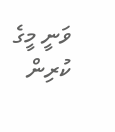ވަނީ މީގެ ކުރިން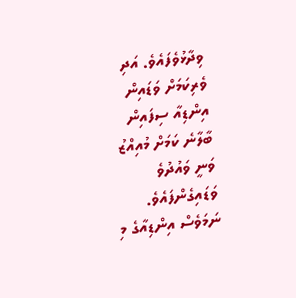ވިދާޅުވެފައެވެ. އަދި ވެރިކަމަށް ވަޑައިން އިންޑިއާ ސިފައިން ބާލާނެ ކަމަށް މުއިއްޒު ވަނީ ވައުދުވެ ވަޑައިގެންފައެވެ. ނަމަވެސް އިންޑިއާގެ މި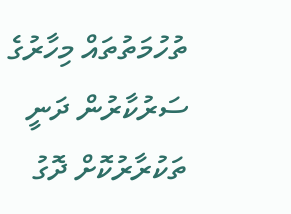ތުހުމަތުތައް މިހާރުގެ ސަރުކާރުން ދަނީ ތަކުރާރުކޮށް ދޮގު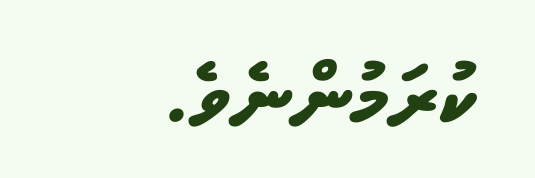ކުރަމުންނެވެ.